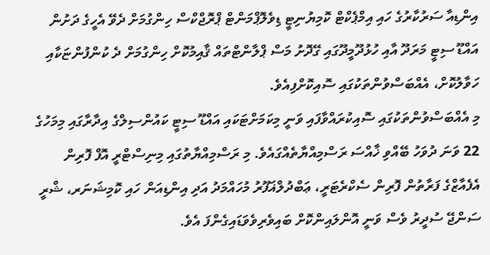އިންޑިއާ ސަރުކާރުގެ ހައި އިމްޕެކްޓް ކޮމިޔުނިޓީ ޑިވެލޮޕްމަންޓް ޕްރޮޖްކްސް ހިންގުމަށް ދެވޭ އެހީގެ ދަށުން އައްޑޫ ސިޓީ މަރަދޫ އާއި ހުޅުދޫމީދޫގައި ގޭދޮށު މަސް ޕްލާންޓްތައް ޤާއިމުކޮށް ހިންގުމަށް ދެ ކުންފުންޏަކާއި ހަވާލުކޮށް، އެއްބަސްވުންތަކުގައި ސޮއިކޮށްފިއެވެ.
މި އެއްބަސްވުންތަކުގައި ސޮއިކުރައްވާފައި ވަނީ މިކަމަށްޓަކައި އައްޑޫ ސިޓީ ކައުންސިލްގެ އިދާރާގައި މިމަހުގެ 22 ވަނަ ދުވަހު ބޭއްވި ޚާއްސަ ރަސްމިއްޔާތެއްގައެވެ. މި ރަސްމިއްޔާތުގައި މިނިސްޓްރީ އޮފް ފޮރިން އެފެއާޒްގެ ފަރާތުން ފޮރިން ސެކްރެޓަރީ، ޢަބްދުލްޣަފޫރު މުހައްމަދު އަދި އިންޑިއަން ހައި ކޮމިޝަނަރ، ޝްރީ ސަންޖޭ ސުދީރު ވެސް ވަނީ އޮންލައިންކޮށް ބައިވެރިވެވަޑައިގެންފަ އެވެ.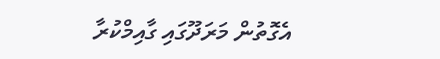އެގޮތުން މަރަދޫގައި ގާއިމްކުރާ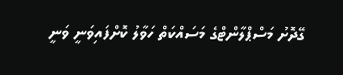ގޭދޮށު މަސްޕްލާންޓްގެ މަސައްކަތް ހަވާލު ކޮށްފައިވަނީ ވަނީ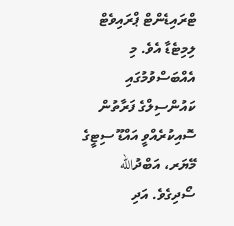ޓްރައިޑެންޓް ޕްރައިވެޓް ލިމިޓެޑާ އެވެ. މި އެއްބަސްވުމުގައި ކައުންސިލްގެ ފަރާތުން ސޮއިކުރެއްވީ އައްޑޫ ސިޓީގެ މޭޔަރ، އަބްދުالله ސޯދިގެވެ. އަދި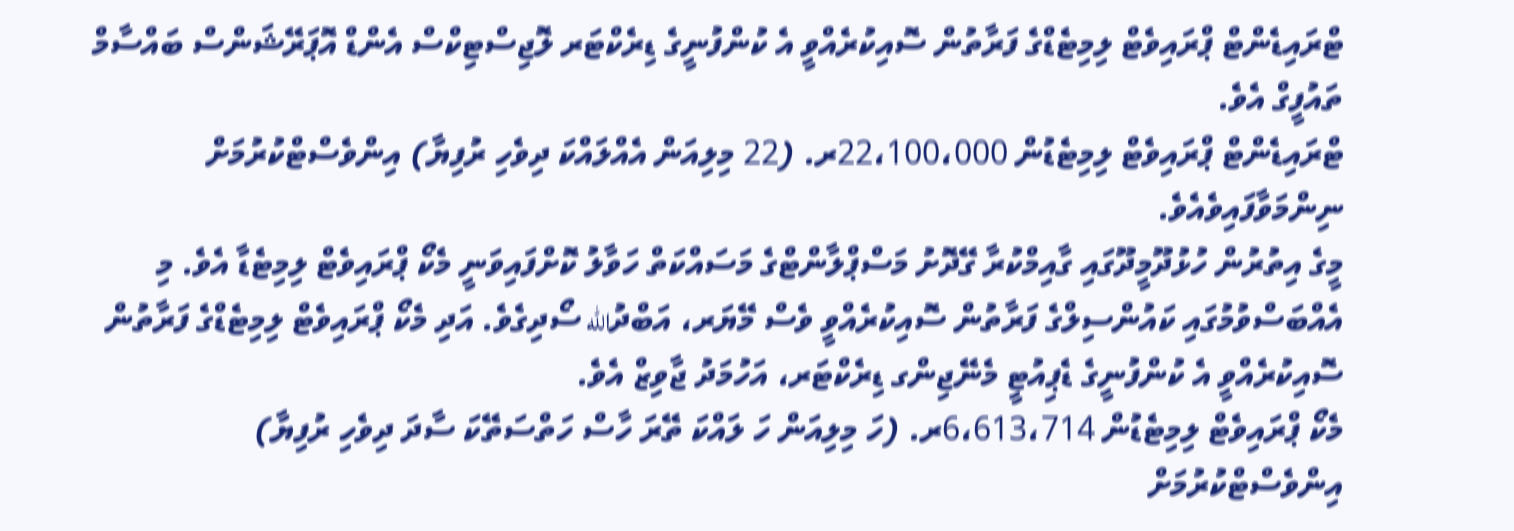ޓްރައިޑެންޓް ޕްރައިވެޓް ލިމިޓެޑްގެ ފަރާތުން ސޮއިކުރެއްވީ އެ ކުންފުނީގެ ޑިރެކްޓަރ ލޮޖިސްޓިކްސް އެންޑް އޮޕަރޭޝަންސް ބައްސާމް ތައުފީގް އެވެ.
ޓްރައިޑެންޓް ޕްރައިވެޓް ލިމިޓެޑުން 22،100،000ރ. (22 މިލިއަން އެއްލައްކަ ދިވެހި ރުފިޔާ) އިންވެސްޓްކުރުމަށް ނިންމަވާފައިވެއެވެ.
މީގެ އިތުރުން ހުޅުދޫމީދޫގައި ގާއިމްކުރާ ގޭދޮށު މަސްޕްލާންޓްގެ މަސައްކަތް ހަވާލު ކޮށްފައިވަނީ މެކޯ ޕްރައިވެޓް ލިމިޓެޑާ އެވެ. މި އެއްބަސްވުމުގައި ކައުންސިލްގެ ފަރާތުން ސޮއިކުރެއްވީ ވެސް މޭޔަރ، އަބްދުالله ސޯދިގެވެ. އަދި މެކޯ ޕްރައިވެޓް ލިމިޓެޑްގެ ފަރާތުން ސޮއިކުރެއްވީ އެ ކުންފުނީގެ ޑެޕިއުޓީ މެނޭޖިންގ ޑިރެކްޓަރ، އަހުމަދު ޖާވިޒް އެވެ.
މެކޯ ޕްރައިވެޓް ލިމިޓެޑުން 6،613،714ރ. (ހަ މިލިއަން ހަ ލައްކަ ތޭރަ ހާސް ހަތްސަތޭކަ ސާދަ ދިވެހި ރުފިޔާ) އިންވެސްޓްކުރުމަށް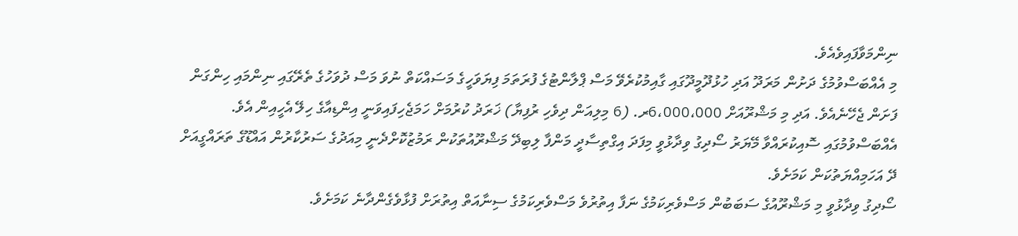ނިންމަވާފައިވެއެވެ.
މި އެއްބަސްވުމުގެ ދަށުން މަރަދޫ އަދި ހުޅުދޫމީދޫގައި ގާއިމުކުރެވޭ މަސް ޕްލާންޓުގެ ފުރަތަމަ ފިޔަވަހީގެ މަސައްކަތް ނުވަ މަސް ދުވަހުގެ ތެރޭގައި ނިންމައި ހިންގަން ފަށަން ޖެހޭނެއެވެ. އަދި މި މަޝްރޫއަށް 6،000،000ރ. (6 މިލިއަން ދިވެހި ރުފިޔާ) ޚަރަދު ކުރުމަށް ހަމަޖެހިފައިވަނީ އިންޑިއާގެ ހިލޭ އެހީއިން އެވެ.
އެއްބަސްވުމުގައި ސޮއިކުރައްވާ މޭޔަރު ސޯދިގު ވިދާޅުވީ މިފަދަ އިގްތިސާދީ މަންފާ ލިބިދޭ މަޝްރޫއުތަކުން ރަމުޒުކޮށްދެނީ މިއަދުގެ ސަރުކާރުން އައްޑޫގެ ތަރައްގީއަށް ދޭ އަހަމިއްޔަތުކަން ކަމަށެވެ.
ސޯދިގު ވިދާޅުވީ މި މަޝްރޫއުގެ ސަބަބުން މަސްވެރިކަމުގެ ނަފާ އިތުރުވެ މަސްވެރިކަމުގެ ސިނާއަތް އިތުރަށް ފުޅާވެގެންދާނެ ކަމަށެވެ.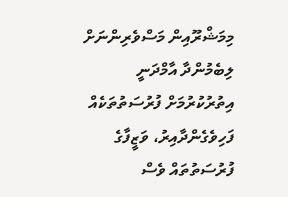މިމަޝްރޫއިން މަސްވެރިންނަށް ލިބެމުންދާ އާމްދަނީ އިތުރުކުރުމަށް ފުރުސަތުތަކެއް ފަހިވެގެންދާއިރު، ވަޒީފާގެ ފުރުސަތުތައް ވެސް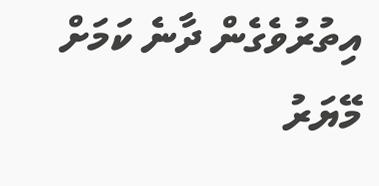އިތުރުވެގެން ދާނެ ކަމަށް މޭޔަރު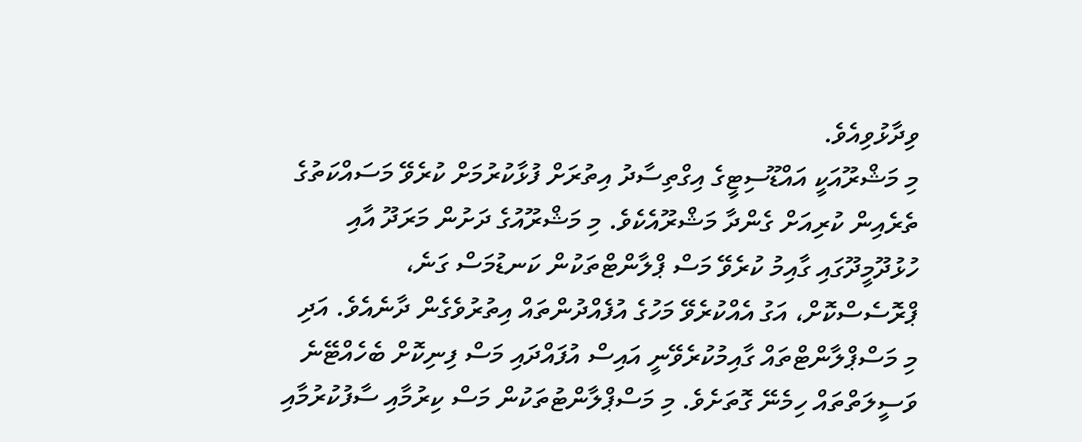ވިދާޅުވިއެވެ.
މި މަޝްރޫއަކީ އައްޑޫސިޓީގެ އިގްތިސާދު އިތުރަށް ފުޅާކުރުމަށް ކުރެވޭ މަސައްކަތުގެ ތެރެއިން ކުރިއަށް ގެންދާ މަޝްރޫއެކެވެ. މި މަޝްރޫއުގެ ދަށުން މަރަދޫ އާއި ހުޅުދޫމީދޫގައި ގާއިމު ކުރެވޭ މަސް ޕްލާންޓްތަކުން ކަނޑުމަސް ގަނެ، ޕްރޮސެސްކޮށް، އަގު އެއްކުރެވޭ މަހުގެ އުފެއްދުންތައް އިތުރުވެގެން ދާނެއެވެ. އަދި މި މަސްޕްލާންޓްތައް ގާއިމުކުރެވޭނީ އައިސް އުފައްދައި މަސް ފިނިކޮށް ބެހެއްޓޭނެ ވަސީލަތްތައް ހިމެނޭ ގޮތަށެވެ. މި މަސްޕްލާންޓުތަކުން މަސް ކިރުމާއި ސާފުކުރުމާއި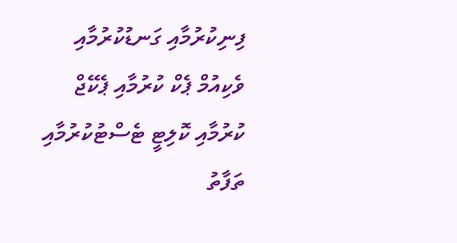ފިނިކުރުމާއި ގަނޑުކުރުމާއި ވެކިއުމް ޕެކް ކުރުމާއި ޕެކޭޖް ކުރުމާއި ކޮލިޓީ ޓެސްޓުކުރުމާއި ތަފާތު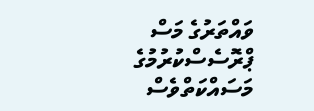ވައްތަރުގެ މަސް ޕްރޮސެސްކުރުމުގެ މަސައްކަތްވެސް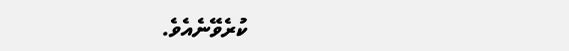ކުރެވޭނެއެވެ.